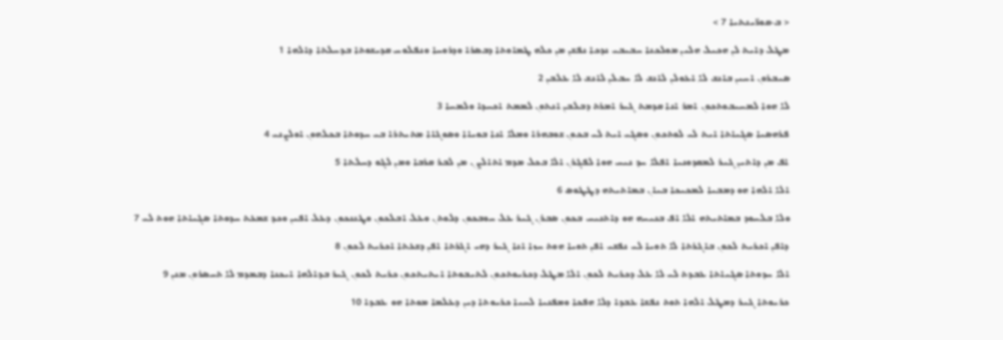< ܒ-ܩܘܪ̈ܝܢܬܝܐ 7 >
ܡܛܠ ܕܐܝܬ ܠܢ ܗܟܝܠ ܗܠܝܢ ܡܘܠܟܢܐ ܚܒܝܒܝ ܢܕܟܐ ܢܦܫܢ ܡܢ ܟܠܗ ܛܡܐܘܬܐ ܕܒܤܪܐ ܘܕܪܘܚܐ ܘܢܦܠܘܚ ܩܕܝܫܘܬܐ ܒܕܚܠܬܐ ܕܐܠܗܐ 1
ܤܝܒܪܘܢ ܐܚܝܢ ܒܐܢܫ ܠܐ ܐܥܘܠܢ ܠܐܢܫ ܠܐ ܚܒܠܢ ܠܐܢܫ ܠܐ ܥܠܒܢ 2
ܠܐ ܗܘܐ ܠܡܚܝܒܘܬܟܘܢ ܐܡܪ ܐܢܐ ܩܕܡܬ ܓܝܪ ܐܡܪܬ ܕܒܠܒܢ ܐܢܬܘܢ ܠܡܡܬ ܐܟܚܕܐ ܘܠܡܚܐ 3
ܦܪܗܤܝܐ ܤܓܝܐܬܐ ܐܝܬ ܠܝ ܠܘܬܟܘܢ ܘܤܓܝ ܐܝܬ ܠܝ ܒܟܘܢ ܫܘܒܗܪܐ ܘܡܠܐ ܐܢܐ ܒܘܝܐܐ ܘܤܘܓܐܐ ܡܬܝܬܪܐ ܒܝ ܚܕܘܬܐ ܒܟܠܗܘܢ ܐܘܠܨܢܝ 4
ܐܦ ܡܢ ܕܐܬܝܢ ܓܝܪ ܠܡܩܕܘܢܝܐ ܐܦܠܐ ܚܕ ܢܝܚ ܗܘܐ ܠܦܓܪܢ ܐܠܐ ܒܟܠ ܡܕܡ ܐܬܐܠܨܢ ܡܢ ܠܒܪ ܩܪܒܐ ܘܡܢ ܠܓܘ ܕܚܠܬܐ 5
ܐܠܐ ܐܠܗܐ ܗܘ ܕܡܒܝܐ ܠܡܟܝܟܐ ܒܝܐܢ ܒܡܐܬܝܬܗ ܕܛܛܘܤ 6
ܘܠܐ ܒܠܚܘܕ ܒܡܐܬܝܬܗ ܐܠܐ ܐܦ ܒܢܝܚܗ ܗܘ ܕܐܬܢܝܚ ܒܟܘܢ ܤܒܪܢ ܓܝܪ ܥܠ ܚܘܒܟܘܢ ܕܠܘܬܢ ܘܥܠ ܐܒܠܟܘܢ ܘܛܢܢܟܘܢ ܕܥܠ ܐܦܝܢ ܘܟܕ ܫܡܥܬ ܚܕܘܬܐ ܤܓܝܐܬܐ ܗܘܬ ܠܝ 7
ܕܐܦܢ ܐܟܪܝܬ ܠܟܘܢ ܒܐܓܪܬܐ ܠܐ ܬܘܝܐ ܠܝ ܢܦܫܝ ܐܦܢ ܬܘܝܐ ܗܘܬ ܚܙܐ ܐܢܐ ܓܝܪ ܕܗܝ ܐܓܪܬܐ ܐܦܢ ܕܫܥܬܐ ܐܟܪܝܬ ܠܟܘܢ 8
ܐܠܐ ܚܕܘܬܐ ܤܓܝܐܬܐ ܥܒܕܬ ܠܝ ܠܐ ܥܠ ܕܟܪܝܬ ܠܟܘܢ ܐܠܐ ܡܛܠ ܕܟܪܝܘܬܟܘܢ ܠܬܝܒܘܬܐ ܐܝܬܝܬܟܘܢ ܟܪܝܬ ܠܟܘܢ ܓܝܪ ܒܕܐܠܗܐ ܐܝܟܢܐ ܕܒܡܕܡ ܠܐ ܬܚܤܪܘܢ ܡܢܢ 9
ܟܪܝܘܬܐ ܓܝܪ ܕܡܛܠ ܐܠܗܐ ܬܘܬ ܢܦܫܐ ܥܒܕܐ ܕܠܐ ܗܦܟܐ ܘܡܦܢܝܐ ܠܚܝܐ ܟܪܝܘܬܐ ܕܝܢ ܕܥܠܡܐ ܡܘܬܐ ܗܘ ܥܒܕܐ 10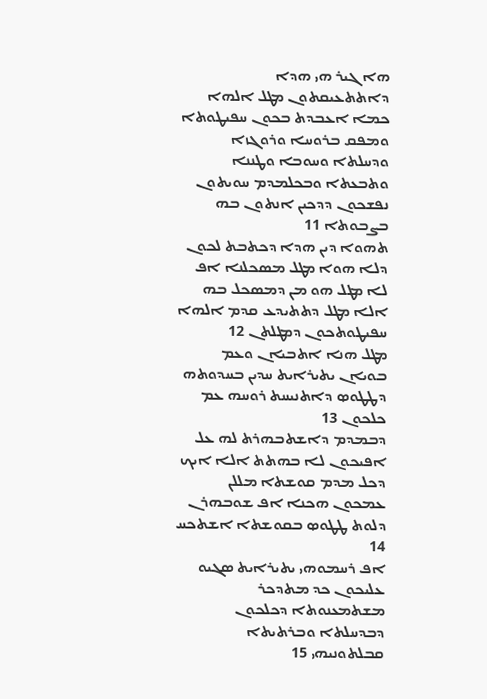ܗܐ ܓܝܪ ܗܝ ܗܕܐ ܕܐܬܬܥܝܩܬܘܢ ܡܛܠ ܐܠܗܐ ܟܡܐ ܐܥܒܕܬ ܒܟܘܢ ܚܦܝܛܘܬܐ ܘܡܦܩ ܒܪܘܚܐ ܘܪܘܓܙܐ ܘܕܚܠܬܐ ܘܚܘܒܐ ܘܛܢܢܐ ܘܬܒܥܬܐ ܘܒܟܠܡܕܡ ܚܘܝܬܘܢ ܢܦܫܟܘܢ ܕܕܟܝܢ ܐܢܬܘܢ ܒܗ ܒܨܒܘܬܐ 11
ܬܗܘܐ ܕܝܢ ܗܕܐ ܕܟܬܒܬ ܠܟܘܢ ܕܠܐ ܗܘܐ ܡܛܠ ܡܤܟܠܢܐ ܐܦ ܠܐ ܡܛܠ ܗܘ ܡܢ ܕܡܤܟܠ ܒܗ ܐܠܐ ܡܛܠ ܕܬܬܝܕܥ ܩܕܡ ܐܠܗܐ ܚܦܝܛܘܬܟܘܢ ܕܡܛܠܬܢ 12
ܡܛܠ ܗܢܐ ܐܬܒܝܐܢ ܘܥܡ ܒܘܝܐܢ ܝܬܝܪܐܝܬ ܚܕܝܢ ܒܚܕܘܬܗ ܕܛܛܘܤ ܕܐܬܢܝܚܬ ܪܘܚܗ ܥܡ ܟܠܟܘܢ 13
ܕܒܡܕܡ ܕܐܫܬܒܗܪܬ ܠܗ ܥܠ ܐܦܝܟܘܢ ܠܐ ܒܗܬܬ ܐܠܐ ܐܝܟ ܕܟܠ ܡܕܡ ܩܘܫܬܐ ܡܠܠܢ ܥܡܟܘܢ ܗܟܢܐ ܐܦ ܫܘܒܗܪܢ ܕܠܘܬ ܛܛܘܤ ܒܩܘܫܬܐ ܐܫܬܟܚ 14
ܐܦ ܪܚܡܘܗܝ ܝܬܝܪܐܝܬ ܤܓܝܘ ܥܠܝܟܘܢ ܟܕ ܡܬܕܟܪ ܡܫܬܡܥܢܘܬܐ ܕܟܠܟܘܢ ܕܒܕܚܠܬܐ ܘܒܪܬܝܬܐ ܩܒܠܬܘܢܝܗܝ 15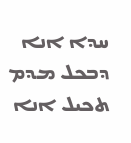ܚܕܐ ܐܢܐ ܕܒܟܠ ܡܕܡ ܬܟܝܠ ܐܢܐ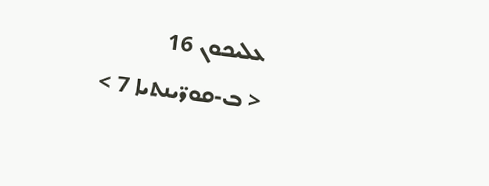ܥܠܝܟܘܢ 16
< ܒ-ܩܘܪ̈ܝܢܬܝܐ 7 >